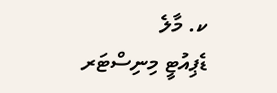ކ. މާލެ
ޑެޕިއުޓީ މިނިސްޓަރ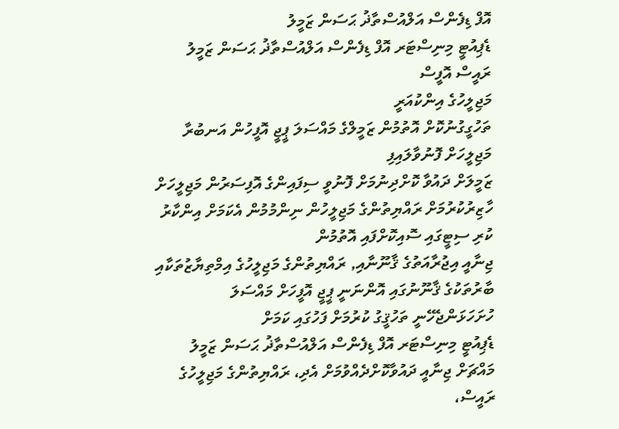އޮފް ޑިފެންސް އަލްއުސްތާޛު ޙަސަން ޒަމީލު
ޑެޕިއުޓީ މިނިސްޓަރ އޮފް ޑިފެންސް އަލްއުސްތާޛު ޙަސަން ޒަމީލު
ރައީސް އޮފީސް
މަޖިލީހުގެ އިންކުއަރީ
ތަހުގީގުނުކޮށް އޮތުމުން ޒަމީލްގެ މައްސަލަ ޕީޖީ އޮފީހުން އަނބުރާ މަޖިލީހަށް ފޮނުވާލައިފި
ޒަމީލަށް ދައުވާ ކޮށްދިނުމަށް ފޮނުވީ ސިފައިންގެ އޮފިސަރުން މަޖިލީހަށް ހާޒިރުކުރުމަށް ރައްޔިތުންގެ މަޖިލީހުން ނިންމުމުން އެކަމަށް އިންކާރު ކުރި ސިޓީގައި ސޮއިކޮށްފައި އޮތުމުން
ޖިނާއީ އިޖުރާއަތުގެ ޤާނޫނާއި, ރައްޔިތުންގެ މަޖިލީހުގެ އިމްތިޔާޒުތަކާއި ބާރުތަކުގެ ޤާނޫނުގައި އޮންނަނީ ޕީޖީ އޮފީހަށް މައްސަލަ ހުށަހަޅަންޖެހޭނީ ތަހުޤީގު ކުރުމަށް ފަހުގައި ކަމަށް
ޑެޕިއުޓީ މިނިސްޓަރ އޮފް ޑިފެންސް އަލްއުސްތާޛު ޙަސަން ޒަމީލު މައްޗަށް ޖިނާއީ ދައުވާކޮށްދެއްވުމަށް އެދި، ރައްޔިތުންގެ މަޖިލީހުގެ ރައީސް،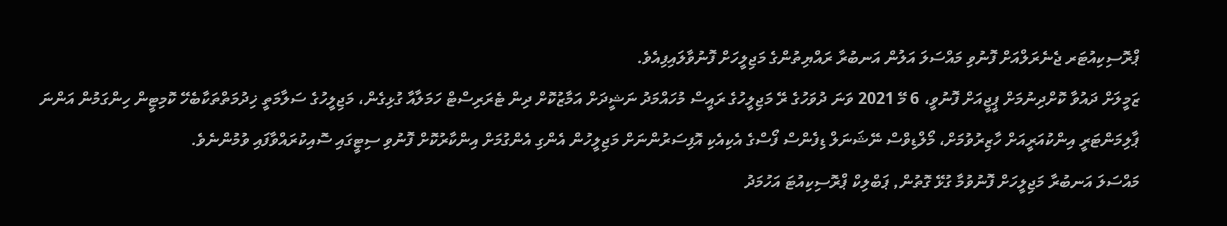ޕްރޮސިކިއުޓަރ ޖެނެރަލްއަށް ފޮނުވި މައްސަލަ އަލުން އަނބުރާ ރައްޔިތުންގެ މަޖިލީހަށް ފޮނުވާލައިފިއެވެ.
ޒަމީލަށް ދައުވާ ކޮށްދިނުމަށް ޕީޖީއަށް ފޮނުވީ، 6 މޭ 2021 ވަނަ ދުވަހުގެ ރޭ މަޖިލީހުގެ ރައީސް މުހައްމަދު ނަޝީދަށް އަމާޒުކޮށް ދިން ޓެރަރިސްޓް ހަމަލާއާ ގުޅިގެން، މަޖިލީހުގެ ސަލާމަތީ ޚިދުމަތްތަކާބެހޭ ކޮމިޓީން ހިންގަމުން އަންނަ ޕާލިމަންޓަރީ އިންކުއަރީއަށް ހާޒިރުވުމަށް، މޯލްޑިވްސް ނޭޝަނަލް ޑިފެންސް ފޯސްގެ އެކިއެކި އޮފިސަރުންނަށް މަޖިލީހުން އެންގި އެންގުމަށް އިންކާރުކޮށް ފޮނުވި ސިޓީގައި ސޮއިކުރައްވާފައި ވުމުންނެވެ.
މައްސަލަ އަނބުރާ މަޖިލީހަށް ފޮނުވުމާ ގުޅޭ ގޮތުން, ޕަބްލިކް ޕްރޮސިކިއުޓަ އަހުމަދު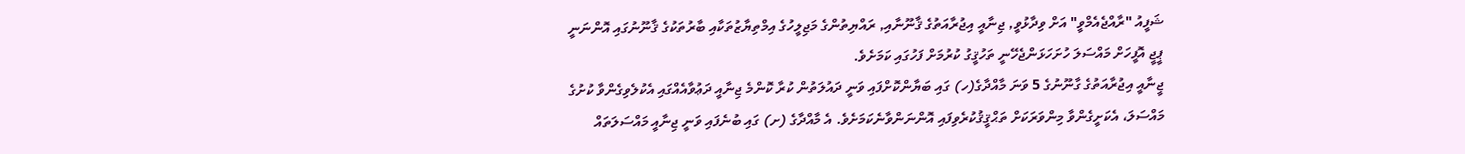ޝަފީއު "ރާއްޖެއެމްވީ" އަށް ވިދާޅުވީ, ޖިނާއީ އިޖުރާއަތުގެ ޤާނޫނާއި, ރައްޔިތުންގެ މަޖިލީހުގެ އިމްތިޔާޒުތަކާއި ބާރުތަކުގެ ޤާނޫނުގައި އޮންނަނީ ޕީޖީ އޮފީހަށް މައްސަލަ ހުށަހަޅަންޖެހޭނީ ތަހުޤީގު ކުރުމަށް ފަހުގައި ކަމަށެވެ.
ޖީނާއީ އިޖުރާއަތުގެ ގާނޫނުގެ 5 ވަނަ މާއްދާގެ(ހ) ގައި ބަޔާންކޮށްފައި ވަނީ ދައުލަތުން ކުރާ ކޮންމެ ޖިނާއީ ދަޢުވާއެއްގައި އެކުލެވިގެންވާ ކުށުގެ މައްސަލަ، އެކަށީގެންވާ މިންވަރަކަށް ތަޙްޤީޤުކުރެވިފައި އޮންނަންވާނެކަމަށެވެ. އެ މާއްދާގެ (ށ) ގައި ބުނެފައި ވަނީ ޖިނާއީ މައްސަލަތައް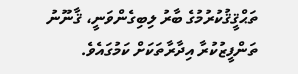ތަޙްޤީޤުކުރުމުގެ ބާރު ލިބިގެންވަނީ، ޤާނޫނު ތަންފީޒުކުރާ އިދާރާތަކަށް ކަމުގައެވެ.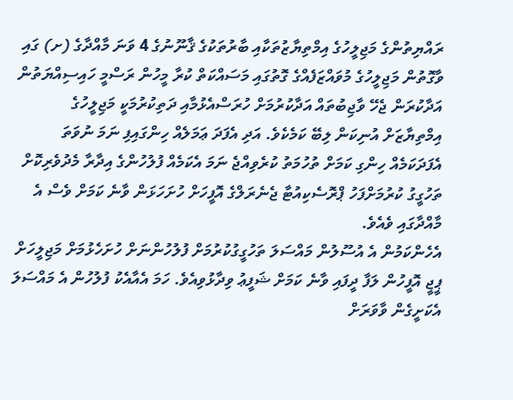ރައްޔިތުންގެ މަޖިލީހުގެ އިމްތިޔާޒުތަކާއި ބާރުތަކުގެ ޤާނޫނުގެ 4 ވަނަ މާއްދާގެ (ށ) ގައި ވާގޮތުން މަޖިލީހުގެ މުވައްޒަފެއްގެ ގޮތުގައި މަސައްކަތް ކުރާ މީހުން ރަސްމީ ހައިސިއްޔަތުން އަދާކުރަން ޖެހޭ ވާޖިބުތައް އަދާކުރުމަށް ހުރަސްއެޅުމާއި ދަތިކުރުމަކީ މަޖިލީހުގެ އިމްތިޔާޒަށް އުނިކަން ލިބޭ ކަމެކެވެ. އަދި އެފަދަ ޢަމަލެއް ހިންގައިފި ނަމަ ނުވަތަ އެފަދަކަމެއް ހިންގި ކަމަށް ތުހުމަތު ކުރެވިއްޖެ ނަމަ އެކަމެއް ފުލުހުންގެ އިދާރާ މެދުވެރިކޮށް ތަހުގީގު ކުރުމަށްފަހު ޕްރޮސެކިއުޓާ ޖެނެރަލްގެ އޮފީހަށް ހުށަހަޅަން ވާނެ ކަމަށް ވެސް އެ މާއްދާގައި ވެއެވެ.
އެހެންކަމުން އެ އުސޫލުން މައްސަލަ ތަހުގީގުކުރުމަށް ފުލުހުންނަށް ހުށަހެޅުމަށް މަޖިލީހަށް ޕީޖީ އޮފީހުން ލަފާ ދީފައި ވާނެ ކަމަށް ޝަފީޢު ވިދާޅުވިއެވެ. ހަމަ އެއާއެކު ފުލުހުން އެ މައްސަލަ އެކަށީގެން ވާވަރަށް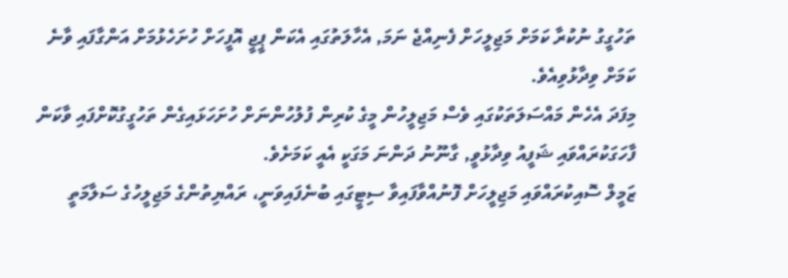ތަހުގީގު ނުކުރާ ކަމަށް މަޖިލީހަށް ފެނިއްޖެ ނަމަ, އެހާލަތުގައި އެކަން ޕީޖީ އޮފީހަށް ހުށަހެޅުމަށް އަންގާފައި ވާނެ ކަމަށް ވިދާޅުވިއެވެ.
މިފަދަ އެހެން މައްސަލަތަކުގައި ވެސް މަޖިލީހުން މީގެ ކުރިން ފުލުހުންނަށް ހުށަހަޅައިގެން ތަހުގީގުކޮށްފައި ވާކަން ފާހަގަކުރައްވައި ޝަފީއު ވިދާޅުވީ, ގާނޫނު ދަންނަ މަގަކީ އެއީ ކަމަށެވެ.
ޒަމީލް ސޮއިކުރައްވައި މަޖިލީހަށް ފޮނުއްވާފައިވާ ސިޓީގައި ބުނެފައިވަނީ، ރައްޔިތުންގެ މަޖިލީހުގެ ސަލާމަތީ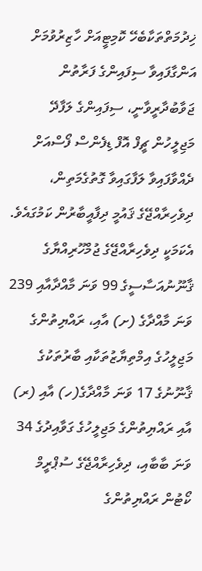ޚިދުމަތްތަކާބެހޭ ކޮމިޓީއަށް ހާޒިރުވުމަށް އަންގާފައިވާ ސިފައިންގެ ފަރާތުން ޖަވާބުދާރީވާނީ، ސިފައިންގެ ލަފާދޭ މަޖިލީހުން ޗީފް އޮފް ޑިފެންސް ފޯސްއަށް ދެއްވާފައިވާ ލަފާގައިވާ ގޮތުގެމަތިން، ދިވެހިރާއްޖޭގެ ޤައުމީ ދިފާއީބާރުން ކަމުގައެވެ.
އެކަމަކީ ދިވެހިރާއްޖޭގެ ޖުމްހޫރިއްޔާގެ ޤާނޫނުއަސާސީގެ 99 ވަނަ މާއްދާއާއި 239 ވަނަ މާއްދާގެ (ށ) އާއި، ރައްޔިތުންގެ މަޖިލީހުގެ އިމްތިޔާޒުތަކާއި ބާރުތަކުގެ ޤާނޫނުގެ 17 ވަނަ މާއްދާގެ(ހ) އާއި (ރ) އާއި ރައްޔިތުންގެ މަޖިލީހުގެ ގަވާއިދުގެ 34 ވަނަ ބާބާއި، ދިވެހިރާއްޖޭގެ ސުޕްރީމް ކޯޓުން ރައްޔިތުންގެ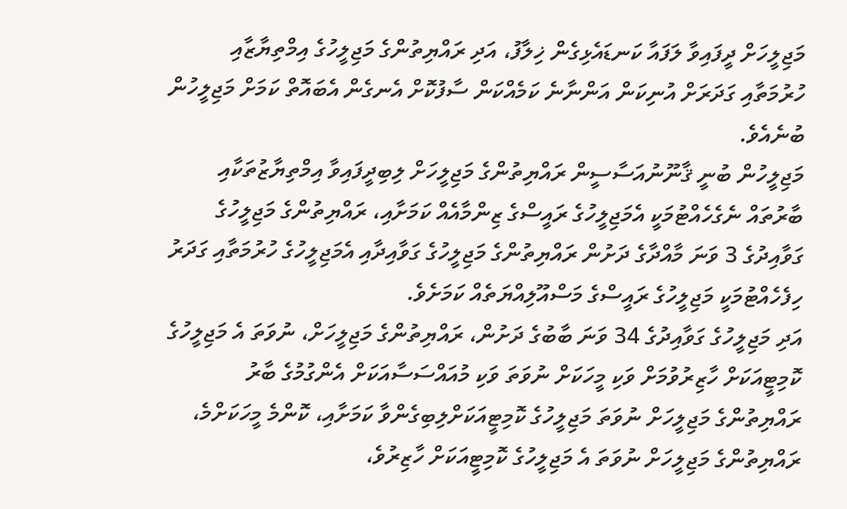މަޖިލީހަށް ދީފައިވާ ލަފައާ ކަނޑައެޅިގެން ޚިލާފު، އަދި ރައްޔިތުންގެ މަޖިލީހުގެ އިމްތިޔާޒާއި ހުރުމަތާއި ގަދަރަށް އުނިކަން އަންނާނެ ކަމެއްކަން ސާފުކޮށް އެނގެން އެބައޮތް ކަމަށް މަޖިލީހުން ބުނެއެވެ.
މަޖިލީހުން ބުނީ ޤާނޫނުއަސާސީން ރައްޔިތުންގެ މަޖިލީހަށް ލިބިދީފައިވާ އިމްތިޔާޒުތަކާއި ބާރުތައް ނެގެހެއްޓުމަކީ އެމަޖިލީހުގެ ރައީސްގެ ޒިންމާއެއް ކަމަށާއި، ރައްޔިތުންގެ މަޖިލީހުގެ ގަވާއިދުގެ 3 ވަނަ މާއްދާގެ ދަށުން ރައްޔިތުންގެ މަޖިލީހުގެ ގަވާއިދާއި އެމަޖިލީހުގެ ހުރުމަތާއި ގަދަރު ހިފެހެއްޓުމަކީ މަޖިލީހުގެ ރައީސްގެ މަސްއޫލިއްޔަތެއް ކަމަށެވެ.
އަދި މަޖިލީހުގެ ގަވާއިދުގެ 34 ވަނަ ބާބުގެ ދަށުން، ރައްޔިތުންގެ މަޖިލީހަށް، ނުވަތަ އެ މަޖިލީހުގެ ކޮމިޓީއަކަށް ހާޒިރުވުމަށް ވަކި މީހަކަށް ނުވަތަ ވަކި މުއައްސަސާއަކަށް އެންގުމުގެ ބާރު ރައްޔިތުންގެ މަޖިލީހަށް ނުވަތަ މަޖިލީހުގެ ކޮމިޓީއަކަށްލިބިގެންވާ ކަމަށާއި، ކޮންމެ މީހަކަށްމެ، ރައްޔިތުންގެ މަޖިލީހަށް ނުވަތަ އެ މަޖިލީހުގެ ކޮމިޓީއަކަށް ހާޒިރުވެ،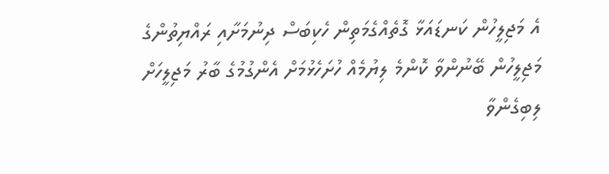އެ މަޖިލީހުން ކަނޑައަޅާ ގޮތެއްގެމަތިން ހެކިބަސް ދިނުމަށާއި ރައްޔިތުންގެ މަޖިލީހުން ބޭނުންވާ ކޮންމެ ލިޔުމެއް ހުށަހެޅުމަށް އެންގުމުގެ ބާރު މަޖިލީހަށް ލިބިގެންވާ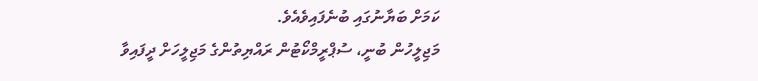ކަމަށް ބަޔާނުގައި ބުނެފައިވެއެވެ.
މަޖިލީހުން ބުނީ، ސުޕްރީމްކޯޓުން ރައްޔިތުންގެ މަޖިލީހަށް ދީފައިވާ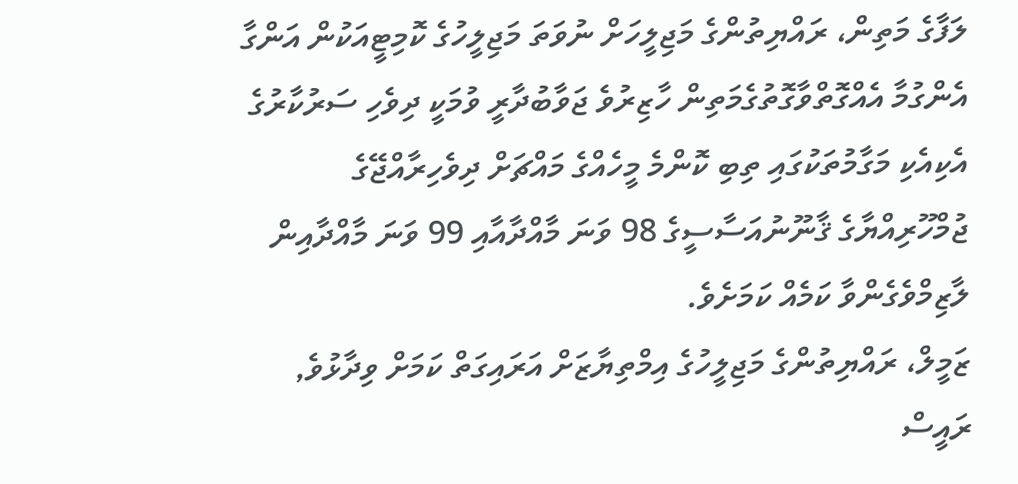ލަފާގެ މަތިން، ރައްޔިތުންގެ މަޖިލީހަށް ނުވަތަ މަޖިލީހުގެ ކޮމިޓީއަކުން އަންގާ އެންގުމާ އެއްގޮތްވާގޮތުގެމަތިން ހާޒިރުވެ ޖަވާބުދާރީ ވުމަކީ ދިވެހި ސަރުކާރުގެ އެކިއެކި މަގާމުތަކުގައި ތިބި ކޮންމެ މީހެއްގެ މައްޗަށް ދިވެހިރާއްޖޭގެ ޖުމްހޫރިއްޔާގެ ޤާނޫނުއަސާސީގެ 98 ވަނަ މާއްދާއާއި 99 ވަނަ މާއްދާއިން ލާޒިމްވެގެންވާ ކަމެއް ކަމަށެވެ.
ޒަމީލް، ރައްޔިތުންގެ މަޖިލީހުގެ އިމްތިޔާޒަށް އަރައިގަތް ކަމަށް ވިދާޅުވެ, ރައީސް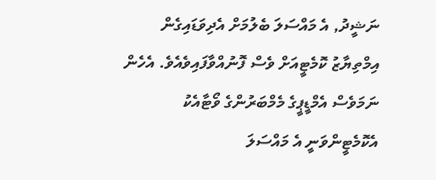ނަޝީދު, އެ މައްސަލަ ބެލުމަށް އެދިވަޑައިގެން އިމްތިޔާޒު ކޮމެޓީއަށް ވެސް ފޮނުއްވާފައިވެއެވެ. އެހެން ނަމަވެސް އެމްޑީޕީގެ މެމްބަރުންގެ ވޯޓާއެކު އެކޮމެޓީންވަނީ އެ މައްސަލަ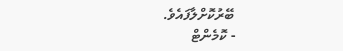ބޭރުކޮށްލާފައެވެ.
- ކޮމެންޓް